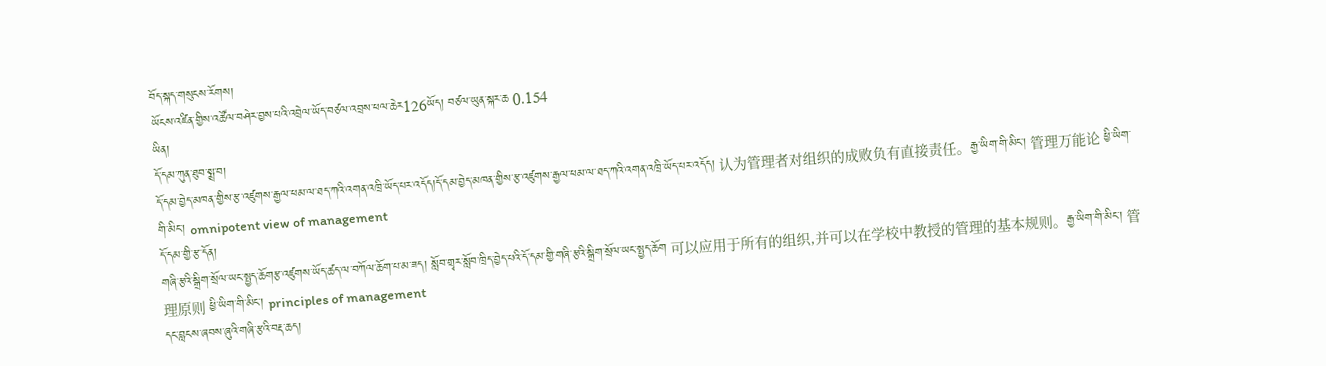བོད་སྐད་གསུངས་རོགས།
ཡོངས་འཛིན་གྱིས་འཚོལ་བཤེར་བྱས་པའི་འབྲེལ་ཡོད་བཙལ་འབྲས་ཕལ་ཆེར126ཡོད། བཙལ་ཡུན་སྐར་ཆ 0.154
ཡིན།
དོ་དམ་ཀུན་ཐུབ་སྨྲ་བ།
དོ་དམ་བྱེད་མཁན་གྱིས་རྩ་འཛུགས་རྒྱལ་ཕམ་ལ་ཐད་ཀའི་འགན་འཁྲི་ཡོད་པར་འདོད།དོ་དམ་བྱེད་མཁན་གྱིས་རྩ་འཛུགས་རྒྱལ་ཕམ་ལ་ཐད་ཀའི་འགན་འཁྲི་ཡོད་པར་འདོད། 认为管理者对组织的成败负有直接责任。རྒྱ་ཡིག་གི་མིང་། 管理万能论 ཕྱི་ཡིག་གི་མིང་། omnipotent view of management
དོ་དམ་གྱི་རྩ་དོན།
གཞི་རྩའི་སྒྲིག་སྲོལ་ཡང་སྤྱད་ཆོགརྩ་འཛུགས་ཡོད་ཚད་ལ་བཀོལ་ཆོག་པ་མ་ཟད། སློབ་གྲྭར་སློབ་ཁྲིད་བྱེད་པའི་དོ་དམ་གྱི་གཞི་རྩའི་སྒྲིག་སྲོལ་ཡང་སྤྱད་ཆོག 可以应用于所有的组织,并可以在学校中教授的管理的基本规则。རྒྱ་ཡིག་གི་མིང་། 管理原则 ཕྱི་ཡིག་གི་མིང་། principles of management
དང་བླངས་ཞབས་ཞུའི་གཞི་རྩའི་བརྡ་ཆད།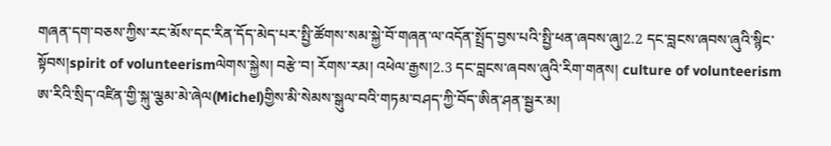གཞན་དག་བཅས་ཀྱིས་རང་མོས་དང་རིན་དོད་མེད་པར་སྤྱི་ཚོགས་སམ་སྐྱེ་བོ་གཞན་ལ་འདོན་སྤྲོད་བྱས་པའི་སྤྱི་ཕན་ཞབས་ཞུ།2.2 དང་བླངས་ཞབས་ཞུའི་སྙིང་སྟོབས།spirit of volunteerismལེགས་སྐྱེས། བརྩེ་བ། རོགས་རམ། འཕེལ་རྒྱས།2.3 དང་བླངས་ཞབས་ཞུའི་རིག་གནས། culture of volunteerism
ཨ་རིའི་སྲིད་འཛིན་གྱི་སྐུ་ལྕམ་མེ་ཞེལ(Michel)གྱིས་མི་སེམས་སྒུལ་བའི་གཏམ་བཤད་ཀྱི་བོད་ཨིན་ཤན་སྦྱར་མ།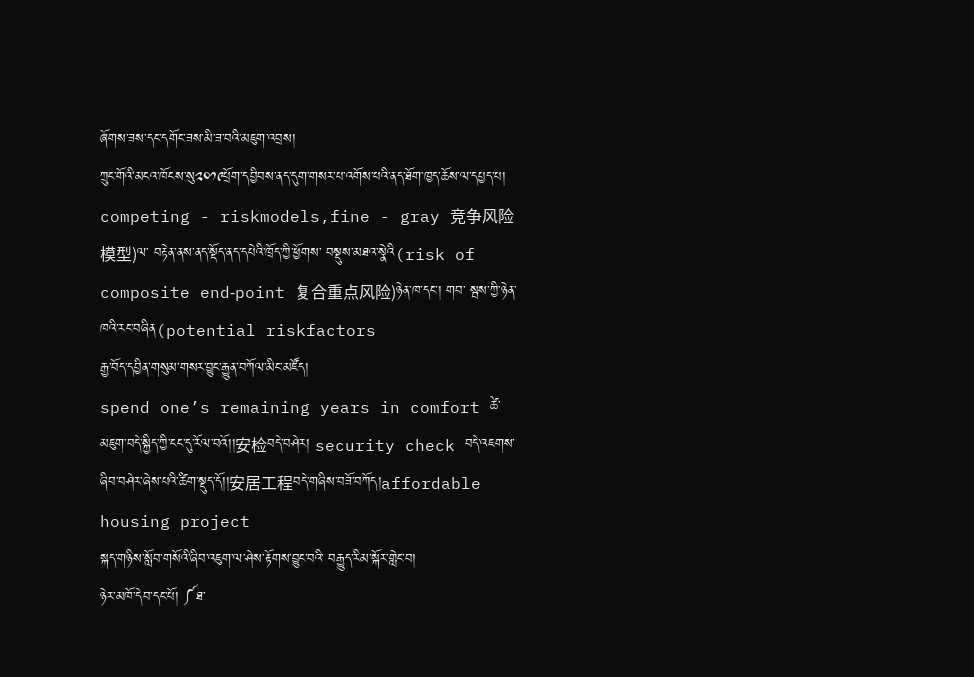ཞོགས་ཟས་དང་དགོང་ཟས་མི་ཟ་བའི་མཇུག་འབྲས།
ཀྲུང་གོའི་མངའ་ཁོངས་སུ༢༠༡༩པྲོག་དབྱིབས་ནད་དུག་གསར་པ་འགོས་པའི་ནད་ཐོག་ཁྱད་ཆོས་ལ་དཔྱད་པ།
competing - riskmodels,fine - gray 竞争风险模型)ལ་ བརྟེན་ནས་ནད་སྡོད་ནད་དཔེའི་ཁྲོད་ཀྱི་ཕྱོགས་ བསྡུས་མཐའ་སྣེའི(risk of composite end⁃point 复合重点风险)ཉེན་ཁ་དང་། གབ་ སྦས་ཀྱི་ཉེན་ཁའི་རང་བཞིན(potential riskfactors
རྒྱ་བོད་དབྱིན་གསུམ་གསར་བྱུང་རྒྱུན་བཀོལ་མིང་མཛོད།
spend one’s remaining years in comfort ཚེ་མཇུག་བདེ་སྐྱིད་ཀྱི་ངང་དུ་རོལ་བའོ།།安检བདེ་བཤེར། security check བདེ་འཇགས་ཞིབ་བཤེར་ཞེས་པའི་ཚིག་སྡུད་དོ།།安居工程བདེ་གཞིས་བཟོ་བཀོད།affordable housing project
སྐད་གཉིས་སློབ་གསོའི་ཞིབ་འཇུག་ལ་ཤེས་རྟོགས་བྱུང་བའི་ བརྒྱུད་རིམ་སྐོར་གླེང་བ།
ཉེར་མཁོ་དེབ་དང་པོ། ༼ཐ་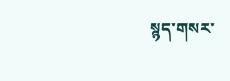སྙད་གསར་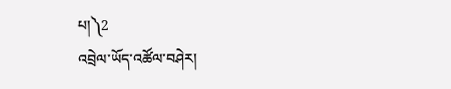པ།༽2
འབྲེལ་ཡོད་འཚོལ་བཤེར།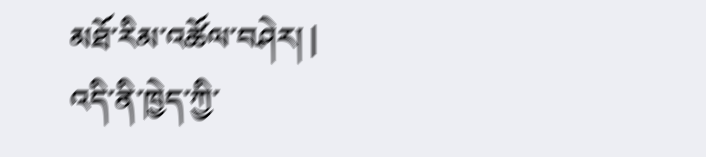མཐོ་རིམ་འཚོལ་བཤེར། |
འདི་ནི་ཁྱེད་ཀྱི་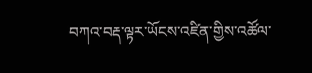བཀའ་བརྡ་ལྟར་ཡོངས་འཛིན་གྱིས་འཚོལ་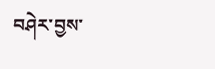བཤེར་བྱས་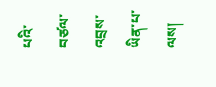པའི་བཙལ་འབྲས་ཡིན་པ་ལས།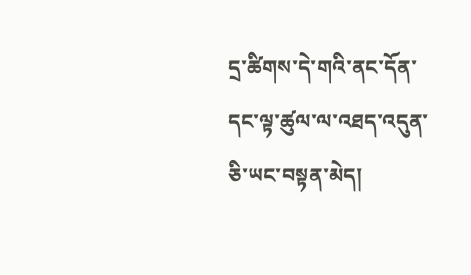དྲ་ཚིགས་དེ་གའི་ནང་དོན་དང་ལྟ་ཚུལ་ལ་འཐད་འདུན་ཅི་ཡང་བསྟན་མེད།